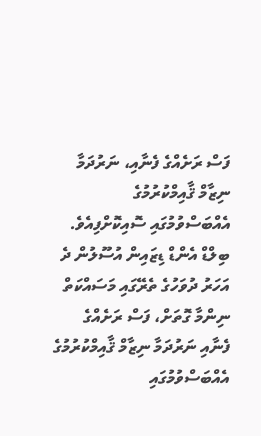ފަސް ރަށެއްގެ ފެނާއި، ނަރުދަމާ ނިޒާމް ޤާއިމްކުރުމުގެ އެއްބަސްވުމުގައި ސޮއިކޮށްފިއެވެ.
ބިލްޑް އެންޑް ޑިޒައިން އުސޫލުން ދެ އަހަރު ދުވަހުގެ ތެރޭގައި މަސައްކަތް ނިންމާ ގޮތަށް، ފަސް ރަށެއްގެ ފެނާއި ނަރުދަމާ ނިޒާމް ޤާއިމްކުރުމުގެ އެއްބަސްވުމުގައި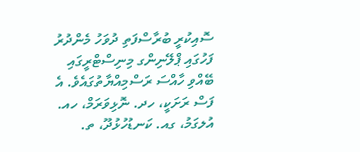ސޮއިކުރީ ބުރާސްފަތި ދުވަހު މެންދުރު ފަހުގައި ޕްލޭނިންގ މިނިސްޓްރީގައި ބޭއްވި ހާއްސަ ރަސްމިއްޔާތުގައެވެ. އެ ފަސް ރަށަކީ، ހދ. ނޮޅިވަރަމް، ހއ. އުލގަމު، ގއ. ކަނޑުހުޅުދޫ، ތ.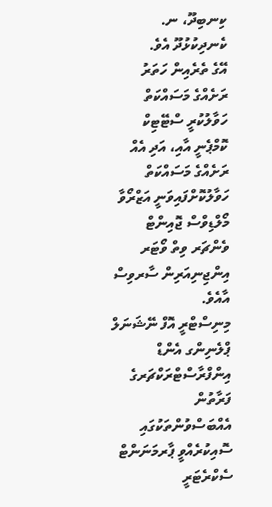ކިނބިދޫ، ނ. ކެނދިކުޅުދޫ އެވެ.
އޭގެ ތެރެއިން ހަތަރު ރަށެއްގެ މަސައްކަތް ހަވާލުކުރީ ސްޓޭޓިކް ކޮމްޕެނީ އާއި، އަދި އެއް ރަށެއްގެ މަސައްކަތް ހަވާލުކޮށްފައިވަނީ އަޒްރޯވާ މޯލްޑިވްސް ޖޮއިންޓް ވެންޗަރ ވިތް ވޯޓަރ އިންޖިނިއަރިން ސާރވިސް އާއެވެ.
މިނިސްޓްރީ އޮފް ނޭޝަނަލް ޕްލެނިންގ އެންޑް އިންފްރާސްޓްރަކްޗަރގެ ފަރާތުން އެއްބަސްވުންތަކުގައި ސޮއިކުރެއްވީ ޕާރމަނަންޓް ސެކްރެޓަރީ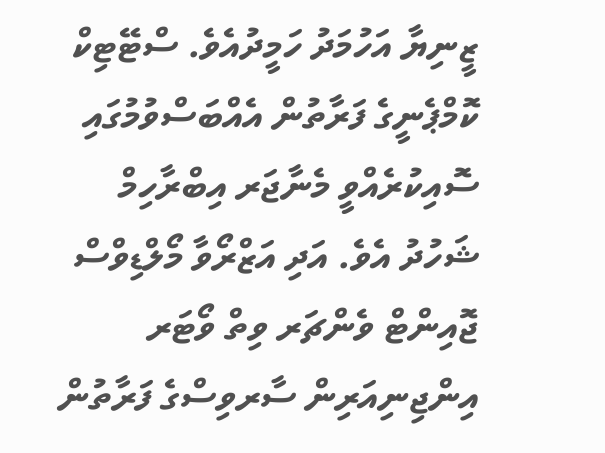ޒީނިޔާ އަހުމަދު ހަމީދުއެވެ. ސްޓޭޓިކް ކޮމްޕެނީގެ ފަރާތުން އެއްބަސްވުމުގައި ސޮއިކުރެއްވީ މެނާޖަރ އިބްރާހިމް ޝަހުދު އެވެ. އަދި އަޒްރޯވާ މޯލްޑިވްސް ޖޮއިންޓް ވެންޗަރ ވިތް ވޯޓަރ އިންޖިނިއަރިން ސާރވިސްގެ ފަރާތުން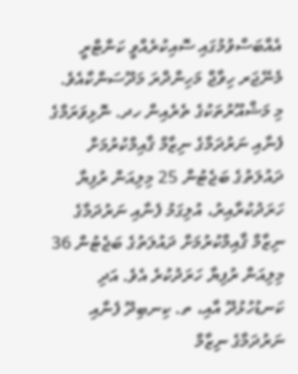އެއްބަސްވުމުގައި ސޮއިކުރެއްވީ ކަންޓްރީ މެނޭޖަރ ހިވާޖް މަހިންދްރަ މަދޫސަންކާއެވެ.
މި މަޝްއޫރުތަކުގެ ތެރެއިން ހދ. ނޮޅިވަރަމްގެ ފެނާއި ނަރުދަމާގެ ނިޒާމް ޤާއިމްކުރުމަށް ދައުލަތުގެ ބަޖެޓުން 25 މިލިއަން ރުފިޔާ ހަރަދުކުރާއިރު، އުލިގަމު ފެނާއި ނަރުދަމާގެ ނިޒާމް ޤާއިމްކުރުމަށް ދައުލަތުގެ ބަޖެޓުން 36 މިލިއަން ރުފިޔާ ހަރަދުކުރެ އެވެ. އަދި ކަނޑުހުޅުދޫ އާއި، ތ. ކިނބިދޫ ފެނާއި ނަރުދަމާގެ ނިޒާމް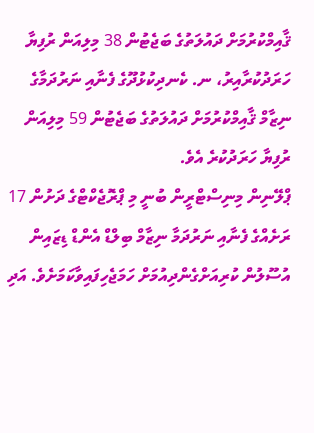ޤާއިމްކުރުމަށް ދައުލަތުގެ ބަޖެޓުން 38 މިލިއަން ރުފިޔާ ހަރަދުކުރާއިރު، ނ. ކެނދިކުޅުދޫގެ ފެނާއި ނަރުދަމާގެ ނިޒާމް ޤާއިމްކުރުމަށް ދައުލަތުގެ ބަޖެޓުން 59 މިލިއަން ރުފިޔާ ހަރަދުކުރެ އެވެ.
ޕްލޭނިން މިނިސްޓްރީން ބުނީ މި ޕްރޮޖެކްޓްގެ ދަށުން 17 ރަށެއްގެ ފެނާއި ނަރުދަމާ ނިޒާމް ބިލްޑް އެންޑް ޑިޒައިން އުސޫލުން ކުރިއަށްގެންދިއުމަށް ހަމަޖެހިފައިވާކަމަށެވެ. އަދި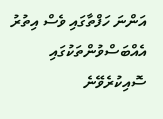އަންނަ ހަފްތާގައި ވެސް އިތުރު އެއްބަސްވުންތަކުގައި ސޮއިކުރެވޭނެ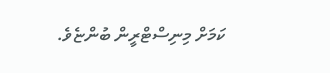ކަމަށް މިނިސްޓްރީން ބުންޏެވެ.